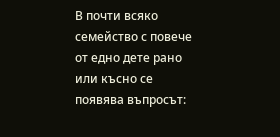В почти всяко семейство с повече от едно дете рано или късно се появява въпросът: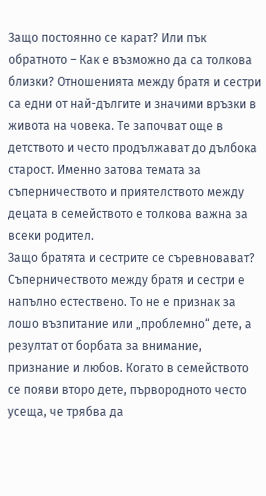Защо постоянно се карат? Или пък обратното – Как е възможно да са толкова близки? Отношенията между братя и сестри са едни от най-дългите и значими връзки в живота на човека. Те започват още в детството и често продължават до дълбока старост. Именно затова темата за съперничеството и приятелството между децата в семейството е толкова важна за всеки родител.
Защо братята и сестрите се съревновават?
Съперничеството между братя и сестри е напълно естествено. То не е признак за лошо възпитание или „проблемно“ дете, а резултат от борбата за внимание, признание и любов. Когато в семейството се появи второ дете, първородното често усеща, че трябва да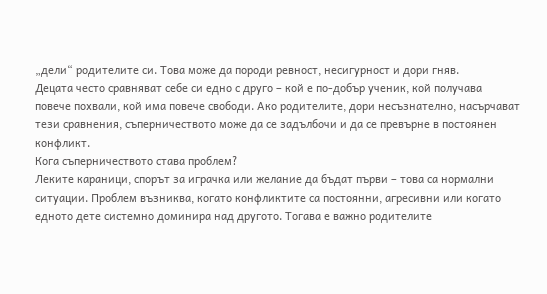„дели“ родителите си. Това може да породи ревност, несигурност и дори гняв.
Децата често сравняват себе си едно с друго – кой е по-добър ученик, кой получава повече похвали, кой има повече свободи. Ако родителите, дори несъзнателно, насърчават тези сравнения, съперничеството може да се задълбочи и да се превърне в постоянен конфликт.
Кога съперничеството става проблем?
Леките караници, спорът за играчка или желание да бъдат първи – това са нормални ситуации. Проблем възниква, когато конфликтите са постоянни, агресивни или когато едното дете системно доминира над другото. Тогава е важно родителите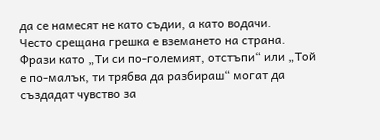да се намесят не като съдии, а като водачи.
Често срещана грешка е вземането на страна. Фрази като „Ти си по-големият, отстъпи“ или „Той е по-малък, ти трябва да разбираш“ могат да създадат чувство за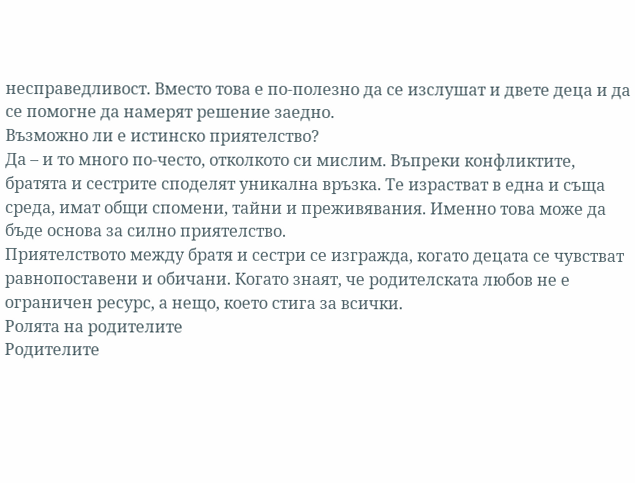несправедливост. Вместо това е по-полезно да се изслушат и двете деца и да се помогне да намерят решение заедно.
Възможно ли е истинско приятелство?
Да – и то много по-често, отколкото си мислим. Въпреки конфликтите, братята и сестрите споделят уникална връзка. Те израстват в една и съща среда, имат общи спомени, тайни и преживявания. Именно това може да бъде основа за силно приятелство.
Приятелството между братя и сестри се изгражда, когато децата се чувстват равнопоставени и обичани. Когато знаят, че родителската любов не е ограничен ресурс, а нещо, което стига за всички.
Ролята на родителите
Родителите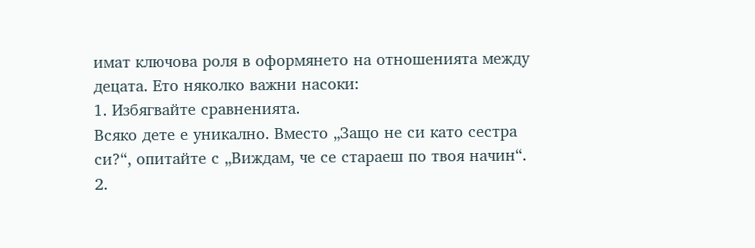имат ключова роля в оформянето на отношенията между децата. Ето няколко важни насоки:
1. Избягвайте сравненията.
Всяко дете е уникално. Вместо „Защо не си като сестра си?“, опитайте с „Виждам, че се стараеш по твоя начин“.
2.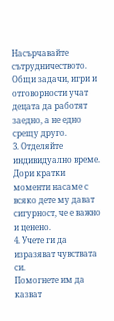Насърчавайте сътрудничеството.
Общи задачи, игри и отговорности учат децата да работят заедно, а не едно срещу друго.
3. Отделяйте индивидуално време.
Дори кратки моменти насаме с всяко дете му дават сигурност, че е важно и ценено.
4. Учете ги да изразяват чувствата си.
Помогнете им да казват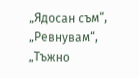„Ядосан съм“, „Ревнувам“, „Тъжно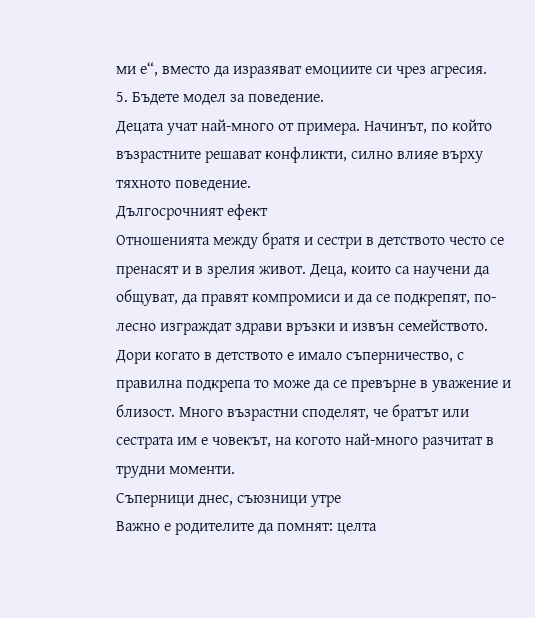ми е“, вместо да изразяват емоциите си чрез агресия.
5. Бъдете модел за поведение.
Децата учат най-много от примера. Начинът, по който възрастните решават конфликти, силно влияе върху тяхното поведение.
Дългосрочният ефект
Отношенията между братя и сестри в детството често се пренасят и в зрелия живот. Деца, които са научени да общуват, да правят компромиси и да се подкрепят, по-лесно изграждат здрави връзки и извън семейството.
Дори когато в детството е имало съперничество, с правилна подкрепа то може да се превърне в уважение и близост. Много възрастни споделят, че братът или сестрата им е човекът, на когото най-много разчитат в трудни моменти.
Съперници днес, съюзници утре
Важно е родителите да помнят: целта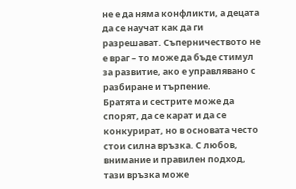не е да няма конфликти, а децата да се научат как да ги разрешават. Съперничеството не е враг – то може да бъде стимул за развитие, ако е управлявано с разбиране и търпение.
Братята и сестрите може да спорят, да се карат и да се конкурират, но в основата често стои силна връзка. С любов, внимание и правилен подход, тази връзка може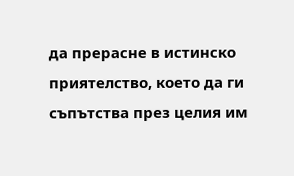да прерасне в истинско приятелство, което да ги съпътства през целия им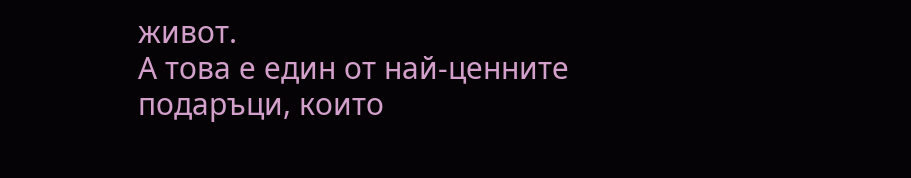живот.
А това е един от най-ценните подаръци, които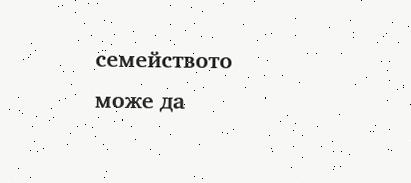семейството може да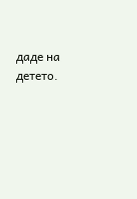даде на детето.